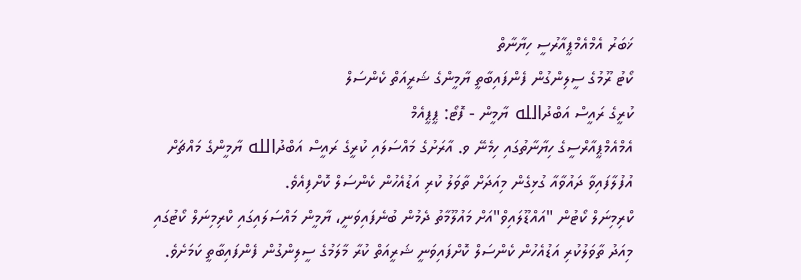ޚަބަރު އެމްއެމްޕީއާރުސީ ހިޔާނާތް
ކޯޓު ރޫމުގެ ސީލިންގުން ފެންފައިބާތީ ޔާމީންގެ ޝަރީއަތް ކެންސަލް
ކުރީގެ ރައީސް އަބްދުالله ޔާމީން - ފޮޓޯ: ޕީޕީއެމް
އެމްއެމްޕީއާރްސީގެ ހިޔާނާތުގައި ހިމެނޭ ވ. އާރަށުގެ މައްސަލައި ކުރީގެ ރައީސް އަބްދުالله ޔާމީންގެ މައްޗަށް އުފުލާފައިވާ ދައުވާއާ ގުޅިގެން މިއަދަށް ތާވަލު ކުރި އަޑުއެހުން ކެންސަލް ކޮށްފިއެވެ.
ކްރިމިނަލް ކޯޓުން "އައްޑޫލައިވް"އަށް މައުލޫމާތު ދެމުން ބުނެފައިވަނީ، ޔާމީން މައްސަލައިގައި ކްރިމިނަލް ކޯޓުގައި މިއަދު ތާވަލުކުރި އަޑުއެހުން ކެންސަލް ކޮށްފައިވަނީ ޝަރީއަތް ކުރާ މާލަމުގެ ސީލިންގުން ފެންފައިބާތީ ކަމަށެވެ.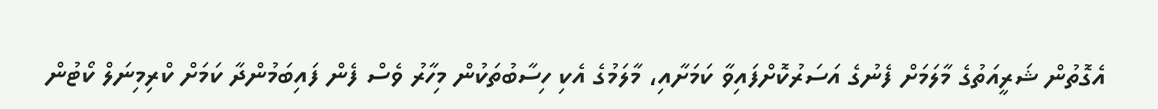އެގޮތުން ޝަރީއަތުގެ މާލަމަށް ފެނުގެ އަސަރުކޮށްފައިވާ ކަމަށާއި، މާލަމުގެ އެކި ހިސާބުތަކުން މިހާރު ވެސް ފެން ފައިބަމުންދާ ކަމަށް ކްރިމިނަލް ކޯޓުން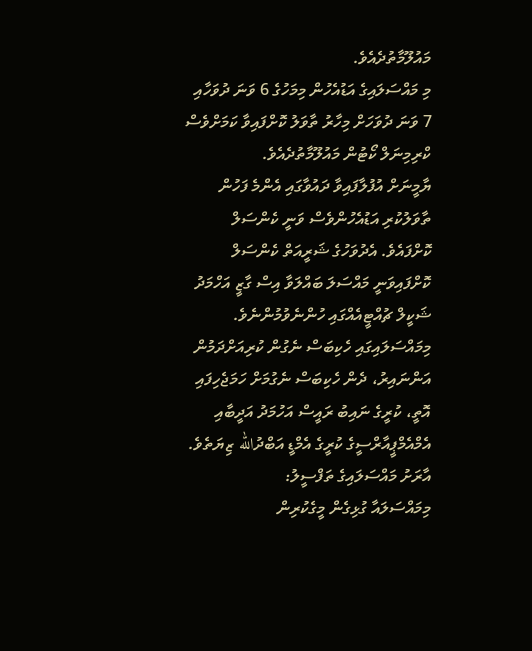މައުލޫމާތުދެއެވެ.
މި މައްސަލައިގެ އަޑުއެހުން މިމަހުގެ 6 ވަނަ ދުވަހާއި 7 ވަނަ ދުވަހަށް މިހާރު ތާވަލު ކޮށްފައިވާ ކަމަށްވެސް ކްރިމިނަލް ކޯޓުން މައުލޫމާތުދެއެވެ.
ޔާމީނަށް އުފުލާފައިވާ ދައުވާގައި އެންމެ ފަހުން ތާވަލުކުރި އަޑުއެހުންވެސް ވަނީ ކެންސަލް ކޮށްފައެވެ. އެދުވަހުގެ ޝަރީއަތް ކެންސަލް ކޮށްފައިވަނީ މައްސަލަ ބައްލަވާ އިސް ގާޒީ އަހްމަދު ޝަކީލް ޗުއްޓީއެއްގައި ހުންނެވުމުންނެވެ.
މިމައްސަލައިގައި ހެކިބަސް ނެގުން ކުރިއަށްދަމުން އަންނައިރު، ދެން ހެކިބަސް ނެގުމަށް ހަމަޖެހިފައި އޮތީ، ކުރީގެ ނައިބު ރައީސް އަހުމަދު އަދީބާއި އެމްއެމްޕީއާރްސީގެ ކުރީގެ އެމްޑީ އަބްދުالله ޒިޔަތެވެ.
އާރަށު މައްސަލައިގެ ތަފްސީލު:
މިމައްސަލައާ ގުޅިގެން މީގެކުރިން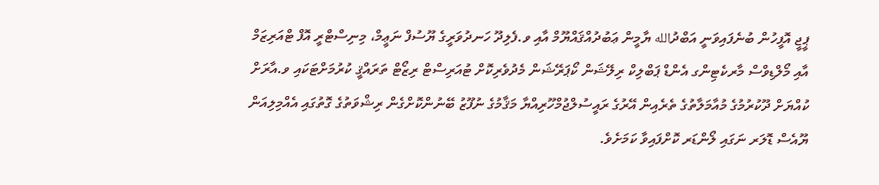ޕީޖީ އޮފީހުން ބުނެފައިވަނީ އަބްދުالله ޔާމީން ޢަބުދުއްޤައްޔޫމް އާއި ވ.ފެލިދޫ ހަނދުވަރީގެ ޔޫސުފް ނަޢީމް، މިނިސްޓްރީ އޮފް ޓްއަރިޒަމް އާއި މޯލްޑިވްސް މާރކެޓިންގ އެންޑް ޕަބްލިކް ރިލޭޝަން ކޯޕަރޭޝަން މެދުވެރިކޮށް ޓުއަރިސްޓް ރިޒޯޓް ތަރައްޤީ ކުރުމަށްޓަކައި ވ.އާރަށް ކުއްޔަށް ދޫކުރުމުގެ މުއާމަލާތުގެ ތެރެއިން އޭރުގެ ރައީސުލްޖުމްހޫރިއްޔާ މަޤާމުގެ ނުފޫޒު ބޭނުންކޮށްގެން ރިޝްވަތުގެ ގޮތުގައި އެއްމިލިއަން ޔޫއެސް ޑޮލަރ ނަގައި ލޯންޑަރ ކޮށްފައިވާ ކަމަށެވެ.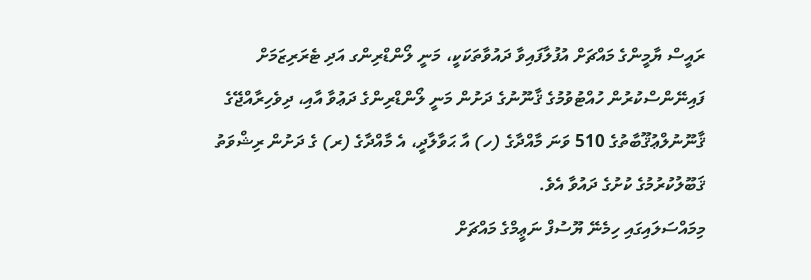ރައީސް ޔާމީންގެ މައްޗަށް އުފުލާފައިވާ ދައުވާތަކަކީ، މަނީ ލޯންޑްރިންގ އަދި ޓެރަރިޒަމަށް ފައިނޭންސްކުރުން ހުއްޓުވުމުގެ ޤާނޫނުގެ ދަށުން މަނީ ލޯންޑްރިންގެ ދަޢުވާ އާއި، ދިވެހިރާއްޖޭގެ ޤާނޫނުލްޢުޤޫބާތުގެ 510 ވަނަ މާއްދާގެ (ހ) އާ ޙަވާލާދީ، އެ މާއްދާގެ (ރ) ގެ ދަށުން ރިޝްވަތު ޤަބޫލުކުރުމުގެ ކުށުގެ ދައުވާ އެވެ.
މިމައްސަލައިގައި ހިމެނޭ ޔޫސުފް ނަޢީމްގެ މައްޗަށް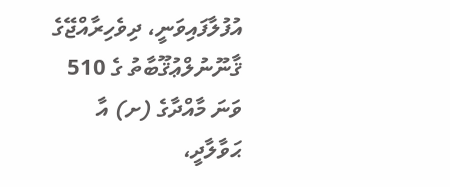އުފުލާފައިވަނީ، ދިވެހިރާއްޖޭގެ ޤާނޫނުލްޢުޤޫބާތު ގެ 510 ވަނަ މާއްދާގެ (ށ) އާ ޙަވާލާދީ،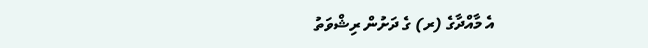އެ މާއްދާގެ (ރ) ގެ ދަށުން ރިޝްވަތު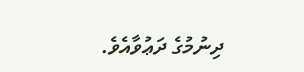ދިނުމުގެ ދަޢުވާއެވެ.